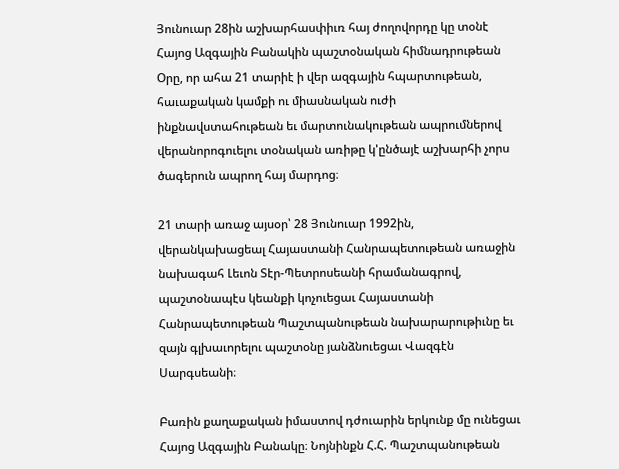Յունուար 28ին աշխարհասփիւռ հայ ժողովորդը կը տօնէ Հայոց Ազգային Բանակին պաշտօնական հիմնադրութեան Օրը, որ ահա 21 տարիէ ի վեր ազգային հպարտութեան, հաւաքական կամքի ու միասնական ուժի ինքնավստահութեան եւ մարտունակութեան ապրումներով վերանորոգուելու տօնական առիթը կ'ընծայէ աշխարհի չորս ծագերուն ապրող հայ մարդոց։

21 տարի առաջ այսօր՝ 28 Յունուար 1992ին, վերանկախացեալ Հայաստանի Հանրապետութեան առաջին նախագահ Լեւոն Տէր-Պետրոսեանի հրամանագրով, պաշտօնապէս կեանքի կոչուեցաւ Հայաստանի Հանրապետութեան Պաշտպանութեան նախարարութիւնը եւ զայն գլխաւորելու պաշտօնը յանձնուեցաւ Վազգէն Սարգսեանի։

Բառին քաղաքական իմաստով դժուարին երկունք մը ունեցաւ Հայոց Ազգային Բանակը։ Նոյնինքն Հ.Հ. Պաշտպանութեան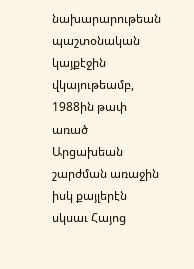նախարարութեան պաշտօնական կայքէջին վկայութեամբ, 1988ին թափ առած Արցախեան շարժման առաջին իսկ քայլերէն սկսաւ Հայոց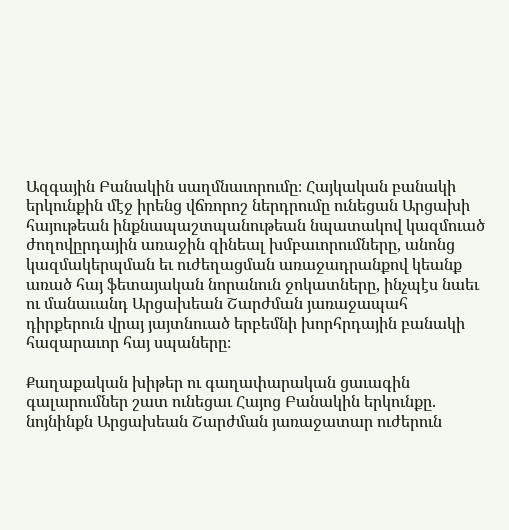Ազգային Բանակին սաղմնաւորումը։ Հայկական բանակի երկունքին մէջ իրենց վճռորոշ ներդրումը ունեցան Արցախի հայութեան ինքնապաշտպանութեան նպատակով կազմուած ժողովըրդային առաջին զինեալ խմբաւորումները, անոնց կազմակերպման եւ ուժեղացման առաջադրանքով կեանք առած հայ ֆետայական նորանուն ջոկատները, ինչպէս նաեւ ու մանաւանդ Արցախեան Շարժման յառաջապահ դիրքերուն վրայ յայտնուած երբեմնի խորհրդային բանակի հազարաւոր հայ սպաները։

Քաղաքական խիթեր ու գաղափարական ցաւագին գալարումներ շատ ունեցաւ Հայոց Բանակին երկունքը. նոյնինքն Արցախեան Շարժման յառաջատար ուժերուն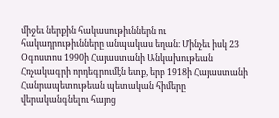միջեւ ներքին հակասութիւններն ու հակադրութիւնները անպակաս եղան։ Մինչեւ իսկ 23 Օգոստոս 1990ի Հայաստանի Անկախութեան Հռչակագրի որդեգրումէն ետք, երբ 1918ի Հայաստանի Հանրապետութեան պետական հիմերը վերականգնելու հայոց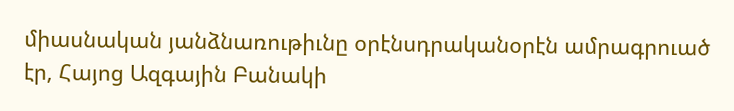միասնական յանձնառութիւնը օրէնսդրականօրէն ամրագրուած էր, Հայոց Ազգային Բանակի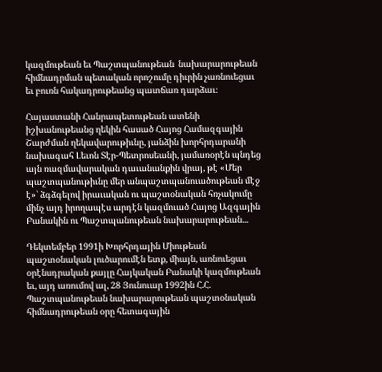կազմութեան եւ Պաշտպանութեան  նախարարութեան հիմնադրման պետական որոշումը դիւրին չառնուեցաւ եւ բուռն հակադրութեանց պատճառ դարձաւ։

Հայաստանի Հանրապետութեան ատենի իշխանութեանց ղեկին հասած Հայոց Համազգային Շարժման ղեկավարութիւնը, յանձին խորհրդարանի նախագահ Լեւոն Տէր-Պետրոսեանի, յամառօրէն պնդեց այն ռազմավարական դաւանանքին վրայ, թէ «Մեր պաշտպանութիւնը մեր անպաշտպանուածութեան մէջ է»՝ ձգձգելով իրաւական ու պաշտօնական հռչակումը մինչ այդ իրողապէս արդէն կազմուած Հայոց Ազգային Բանակին ու Պաշտպանութեան նախարարութեան...

Դեկտեմբեր 1991ի Խորհրդային Միութեան պաշտօնական լուծարումէն ետք, միայն, առնուեցաւ օրէնսդրական քայլը Հայկական Բանակի կազմութեան եւ, այդ առումով ալ, 28 Յունուար 1992ին Հ.Հ. Պաշտպանութեան նախարարութեան պաշտօնական հիմնադրութեան օրը հետագային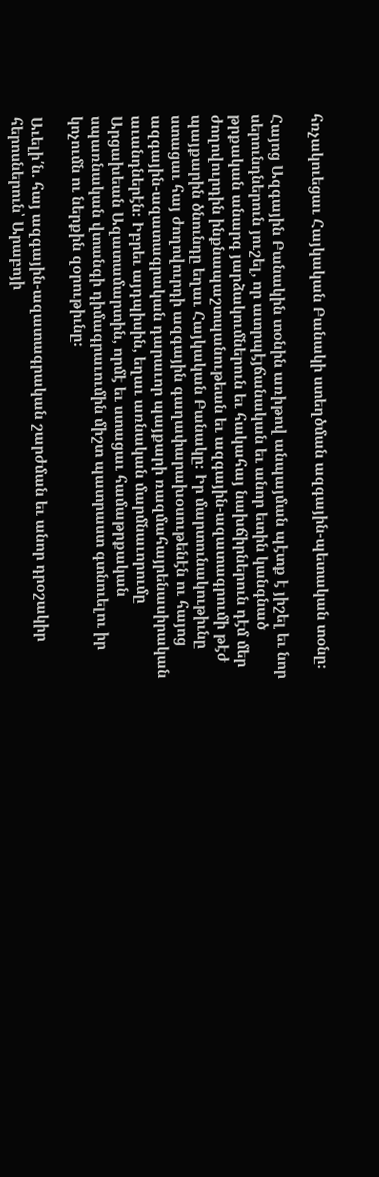հռչակուեցաւ Հայկական Բանակի ստեղծման ազգային-պետական տօնը։

Հայոց Ազգային Բանակին տօնին առիթով անպայման պէտք է յիշել եւ նոր սերունդներուն յուշել, որ ատրպէյճանական եւ անոր ետին կանգնած թրքական անարգ յարձակումներուն եւ հակահայ նախճիրներուն դէմ մեր ժողովուրդին ինքնապաշտպանութեան եւ ազգային-ազատագրումի թէժ պայքարին ծնունդը եղաւ Հայկական Բանակը։ Իր մարտունակութիւնը ստացաւ հայ ժողովուրդի ազգային գաղափարախօսութենէն ու հայոց ազգային-ազատագրական դարաւոր պայքարի ռազմահայրենասիրական աւանդներէն։ Իբրեւ այդպիսին, եղաւ առնական մարմնաւորումը Արցախեան Ազատամարտին, որմէ եւ ստացաւ համաթրքական սպառնական վտանգի դիմագրաւումին միշտ պատրաստ գտնուելու իր կոչումն ու ներքին զօրութիւնը։

Աւելի՛ն. հայ ազգային-ազատագրական շարժման եւ անոր դրօշակիր հերոսներուն՝ Արաբոյի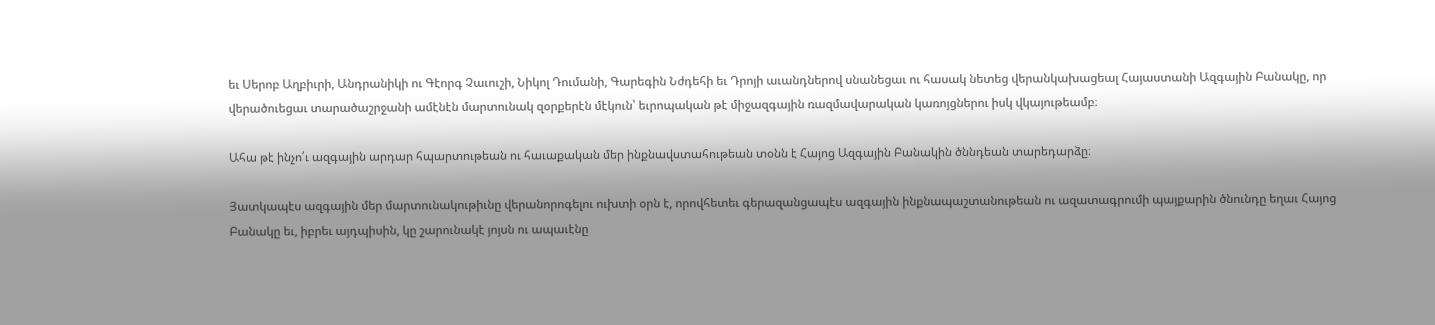եւ Սերոբ Աղբիւրի, Անդրանիկի ու Գէորգ Չաւուշի, Նիկոլ Դումանի, Գարեգին Նժդեհի եւ Դրոյի աւանդներով սնանեցաւ ու հասակ նետեց վերանկախացեալ Հայաստանի Ազգային Բանակը, որ վերածուեցաւ տարածաշրջանի ամէնէն մարտունակ զօրքերէն մէկուն՝ եւրոպական թէ միջազգային ռազմավարական կառոյցներու իսկ վկայութեամբ։

Ահա թէ ինչո՛ւ ազգային արդար հպարտութեան ու հաւաքական մեր ինքնավստահութեան տօնն է Հայոց Ազգային Բանակին ծննդեան տարեդարձը։

Յատկապէս ազգային մեր մարտունակութիւնը վերանորոգելու ուխտի օրն է, որովհետեւ գերազանցապէս ազգային ինքնապաշտանութեան ու ազատագրումի պայքարին ծնունդը եղաւ Հայոց Բանակը եւ, իբրեւ այդպիսին, կը շարունակէ յոյսն ու ապաւէնը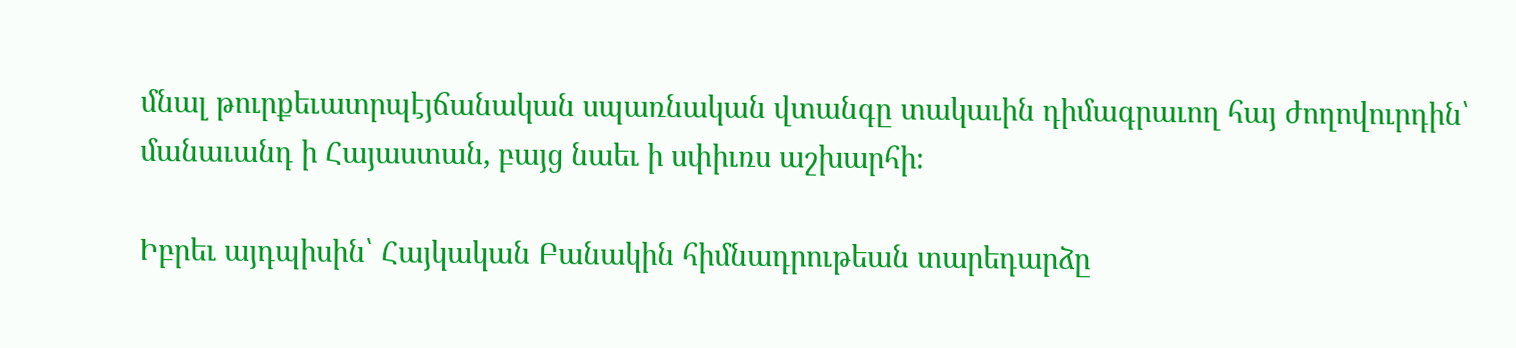մնալ թուրքեւատրպէյճանական սպառնական վտանգը տակաւին դիմագրաւող հայ ժողովուրդին՝ մանաւանդ ի Հայաստան, բայց նաեւ ի սփիւռս աշխարհի։

Իբրեւ այդպիսին՝ Հայկական Բանակին հիմնադրութեան տարեդարձը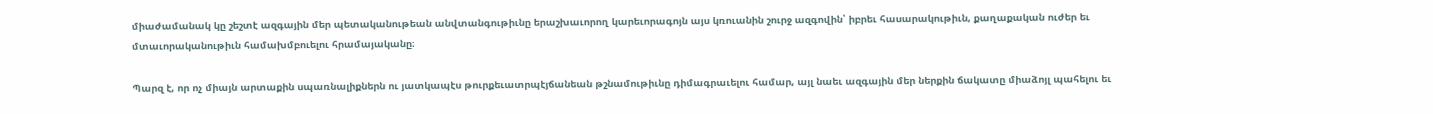միաժամանակ կը շեշտէ ազգային մեր պետականութեան անվտանգութիւնը երաշխաւորող կարեւորագոյն այս կռուանին շուրջ ազգովին՝ իբրեւ հասարակութիւն, քաղաքական ուժեր եւ մտաւորականութիւն համախմբուելու հրամայականը։

Պարզ է, որ ոչ միայն արտաքին սպառնալիքներն ու յատկապէս թուրքեւատրպէյճանեան թշնամութիւնը դիմագրաւելու համար, այլ նաեւ ազգային մեր ներքին ճակատը միաձոյլ պահելու եւ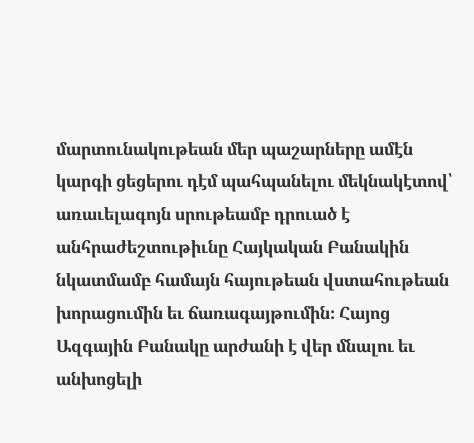մարտունակութեան մեր պաշարները ամէն կարգի ցեցերու դէմ պահպանելու մեկնակէտով՝ առաւելագոյն սրութեամբ դրուած է անհրաժեշտութիւնը Հայկական Բանակին նկատմամբ համայն հայութեան վստահութեան խորացումին եւ ճառագայթումին։ Հայոց Ազգային Բանակը արժանի է վեր մնալու եւ անխոցելի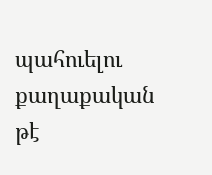պահուելու քաղաքական թէ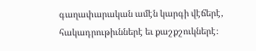գաղափարական ամէն կարգի վէճերէ, հակադրութիւններէ եւ քաշքշուկներէ։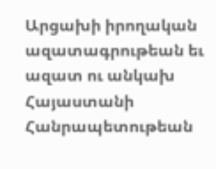Արցախի իրողական ազատագրութեան եւ ազատ ու անկախ Հայաստանի Հանրապետութեան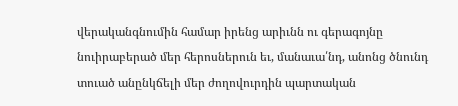վերականգնումին համար իրենց արիւնն ու գերագոյնը նուիրաբերած մեր հերոսներուն եւ, մանաւա՛նդ, անոնց ծնունդ տուած անընկճելի մեր ժողովուրդին պարտական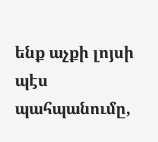ենք աչքի լոյսի պէս պահպանումը,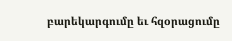բարեկարգումը եւ հզօրացումը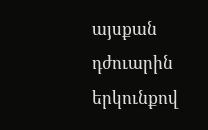այսքան դժուարին երկունքով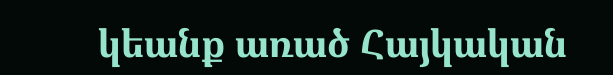կեանք առած Հայկական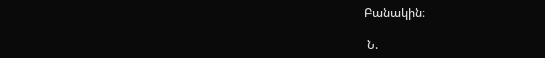Բանակին։

 Ն.